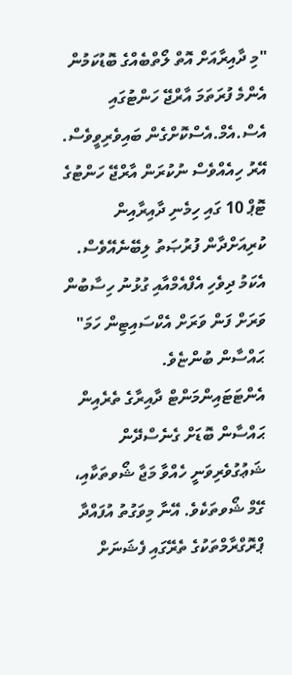"މި ދާއިރާއަށް އޮތް ލޯތްބެއްގެ ބޮޑުކަމުން އެންމެ ފުރަތަމަ އާރްޖޭ ހަންޓުގައި އެސް.އެމް.އެސްކޮށްގެން ބައިވެރިވީވެސް. އޭރު ހިއެއްވެސް ނުކުރަން އާރްޖޭ ހަންޓުގެ ޓޮޕް 10 ގައި ހިމެނި ދާއިރާއިން ކުރިއަށްދާން ފުރުޞަތު ލިބޭނެއޭވެސް. އެކަމު ދިވެހި އެފްއެމްއާއި ގުޅުނު ހިސާބުން ވަރަށް ފަން ވަރަށް އެކްސައިޓިން ހަމަ" ޙައްސާން ބުންޏެވެ.
އެންޓަޓައިންމަންޓް ދާއިރާގެ ތެރެއިން ޙައްސާން ބޮޑަށް ގެނެސްދޭން ޝަޢުގުވެރިވަނީ ހެއްވާ މަޖާ ޝޯވތަކާއި، ގޭމް ޝޯވތަކެވެ. އޭނާ މިވަގުތު އުފައްދާ ޕްރޮގްރާމްތަކުގެ ތެރޭގައި ފެޝަނަށް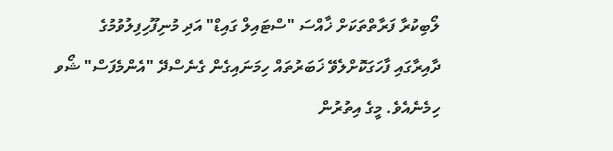ލޯބިކުރާ ފަރާތްތަކަށް ޚާއްސަ "ސްޓައިލް ގައިޑް" އަދި މުނިފޫހިފިލުވުމުގެ ދާއިރާގައި ފާހަގަކޮށްލެވޭ ޚަބަރުތައް ހިމަނައިގެން ގެނެސްދޭ "އެންމެފަސް" ޝޯވ ހިމެނެއެވެ. މީގެ އިތުރުން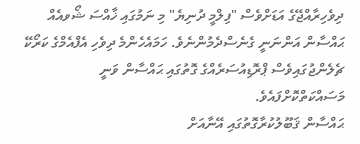ދިވެހިރާއްޖޭގެ އަޑަށްވެސް "ފިލްމީ ދުނިޔެ" މި ނަމުގައި ޚާއްސަ ޝޯވއެއް ޙައްސާން އަންނަނީ ގެނެސްދެމުންނެވެ. ހަމައެހެންމެ ދިވެހި އެފްއެމްގެ ކަރޯކޭ ޗެލެންޖުގައިވެސް ޕްރޮޑިއުސަރެއްގެ ގޮތުގައި ޙައްސާން ވަނީ މަސައްކަތްކޮށްފައެވެ.
ޙައްސާން ޤަބޫލުކުރާގޮތުގައި އޭނާއަށް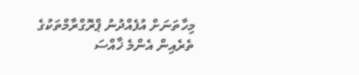މިހާތަނަށް އުފެއްދުނު ޕްރޮގްރާމްތަކުގެ ތެރެއިން އެންމެ ޚާއްސަ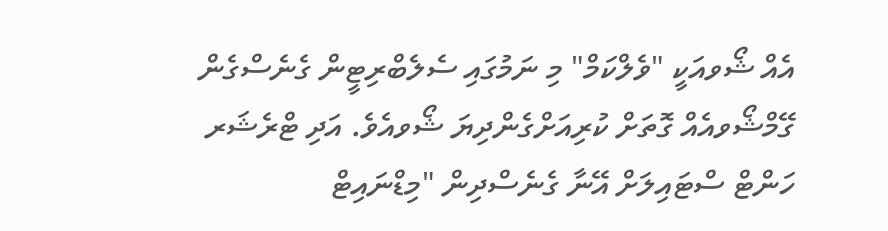އެއް ޝޯވއަކީ "ވެލްކަމް" މި ނަމުގައި ސެލެބްރިޓީން ގެނެސްގެން ގޭމްޝޯވއެއް ގޮތަށް ކުރިއަށްގެންދިޔަ ޝޯވއެވެ. އަދި ޓްރެޝަރ ހަންޓް ސްޓައިލަށް އޭނާ ގެނެސްދިން "މިޑްނައިޓް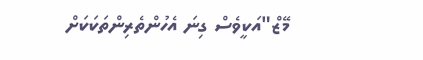މޭޒް"އަކީވެސް ގިނަ އެހުންތެރިންތަކަކަށް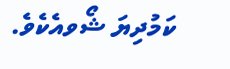ކަމުދިޔަ ޝޯވއެކެވެ.